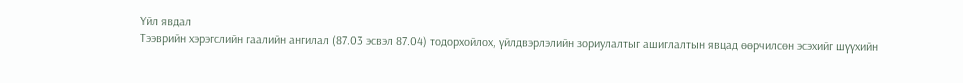Үйл явдал
Тээврийн хэрэгслийн гаалийн ангилал (87.03 эсвэл 87.04) тодорхойлох, үйлдвэрлэлийн зориулалтыг ашиглалтын явцад өөрчилсөн эсэхийг шүүхийн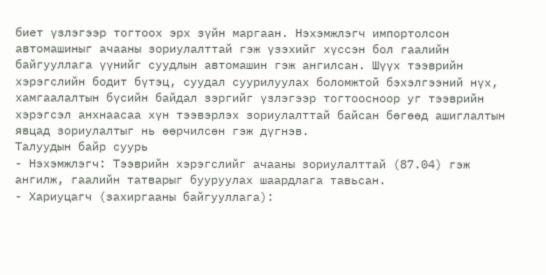биет үзлэгээр тогтоох эрх зүйн маргаан. Нэхэмжлэгч импортолсон автомашиныг ачааны зориулалттай гэж үзэхийг хүссэн бол гаалийн байгууллага үүнийг суудлын автомашин гэж ангилсан. Шүүх тээврийн хэрэгслийн бодит бүтэц, суудал суурилуулах боломжтой бэхэлгээний нүх, хамгаалалтын бүсийн байдал зэргийг үзлэгээр тогтоосноор уг тээврийн хэрэгсэл анхнаасаа хүн тээвэрлэх зориулалттай байсан бөгөөд ашиглалтын явцад зориулалтыг нь өөрчилсөн гэж дүгнэв.
Талуудын байр суурь
- Нэхэмжлэгч: Тээврийн хэрэгслийг ачааны зориулалттай (87.04) гэж ангилж, гаалийн татварыг бууруулах шаардлага тавьсан.
- Хариуцагч (захиргааны байгууллага):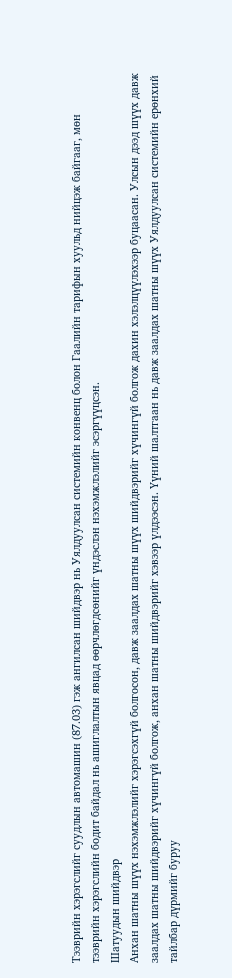Тээврийн хэрэгслийг суудлын автомашин (87.03) гэж ангилсан шийдвэр нь Уялдуулсан системийн конвенц болон Гаалийн тарифын хуульд нийцэж байгааг, мөн тээврийн хэрэгслийн бодит байдал нь ашиглалтын явцад өөрчлөгдсөнийг үндэслэн нэхэмжлэлийг эсэргүүцсэн.
Шатуудын шийдвэр
Анхан шатны шүүх нэхэмжлэлийг хэрэгсэхгүй болгосон, давж заалдах шатны шүүх шийдвэрийг хүчингүй болгож дахин хэлэлцүүлэхээр буцаасан. Улсын дээд шүүх давж заалдах шатны шийдвэрийг хүчингүй болгож, анхан шатны шийдвэрийг хэвээр үлдээсэн. Үүний шалтгаан нь давж заалдах шатны шүүх Уялдуулсан системийн ерөнхий тайлбар дүрмийг буруу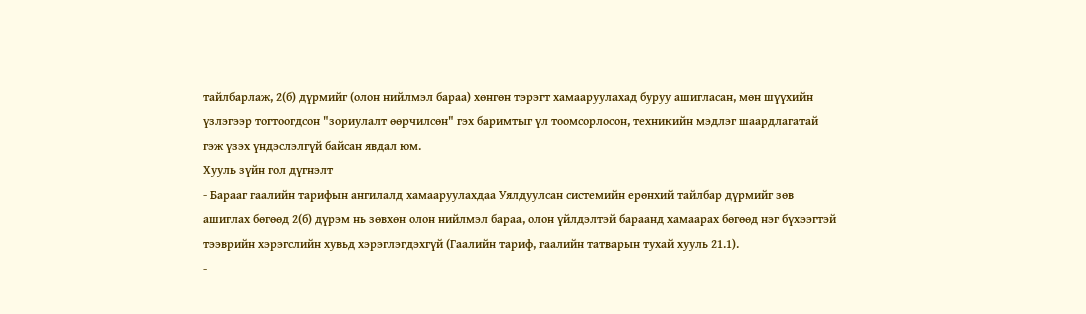тайлбарлаж, 2(б) дүрмийг (олон нийлмэл бараа) хөнгөн тэрэгт хамааруулахад буруу ашигласан, мөн шүүхийн үзлэгээр тогтоогдсон "зориулалт өөрчилсөн" гэх баримтыг үл тоомсорлосон, техникийн мэдлэг шаардлагатай гэж үзэх үндэслэлгүй байсан явдал юм.
Хууль зүйн гол дүгнэлт
- Барааг гаалийн тарифын ангилалд хамааруулахдаа Уялдуулсан системийн ерөнхий тайлбар дүрмийг зөв ашиглах бөгөөд 2(б) дүрэм нь зөвхөн олон нийлмэл бараа, олон үйлдэлтэй бараанд хамаарах бөгөөд нэг бүхээгтэй тээврийн хэрэгслийн хувьд хэрэглэгдэхгүй (Гаалийн тариф, гаалийн татварын тухай хууль 21.1).
-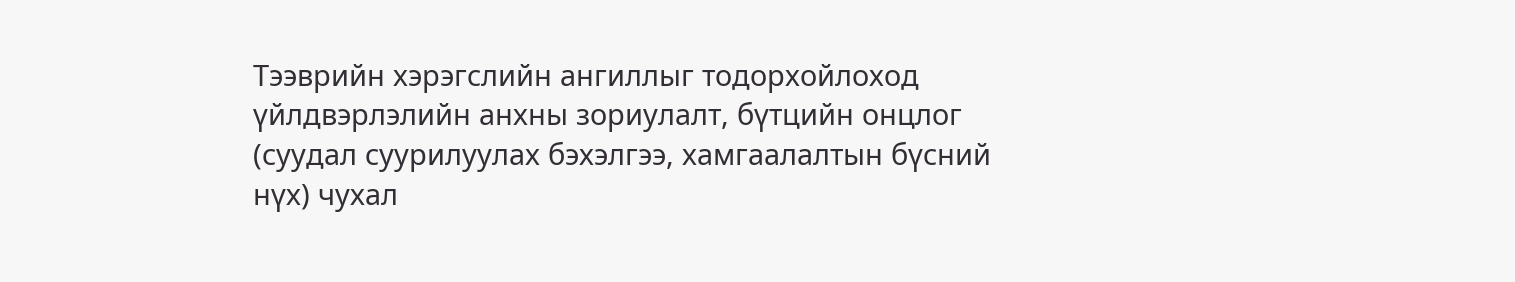Тээврийн хэрэгслийн ангиллыг тодорхойлоход үйлдвэрлэлийн анхны зориулалт, бүтцийн онцлог (суудал суурилуулах бэхэлгээ, хамгаалалтын бүсний нүх) чухал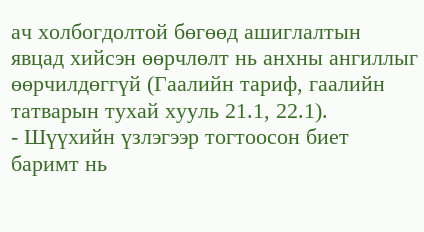ач холбогдолтой бөгөөд ашиглалтын явцад хийсэн өөрчлөлт нь анхны ангиллыг өөрчилдөггүй (Гаалийн тариф, гаалийн татварын тухай хууль 21.1, 22.1).
- Шүүхийн үзлэгээр тогтоосон биет баримт нь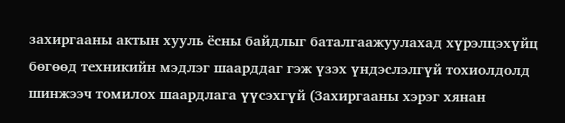захиргааны актын хууль ёсны байдлыг баталгаажуулахад хүрэлцэхүйц бөгөөд техникийн мэдлэг шаарддаг гэж үзэх үндэслэлгүй тохиолдолд шинжээч томилох шаардлага үүсэхгүй (Захиргааны хэрэг хянан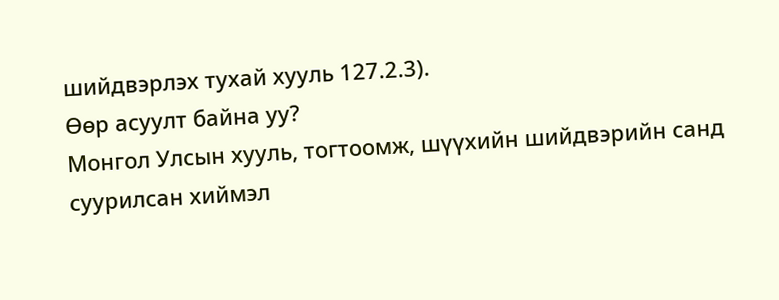шийдвэрлэх тухай хууль 127.2.3).
Өөр асуулт байна уу?
Монгол Улсын хууль, тогтоомж, шүүхийн шийдвэрийн санд суурилсан хиймэл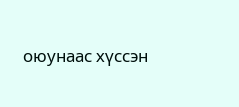оюунаас хүссэн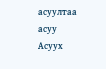асуултаа асуу
Асуух